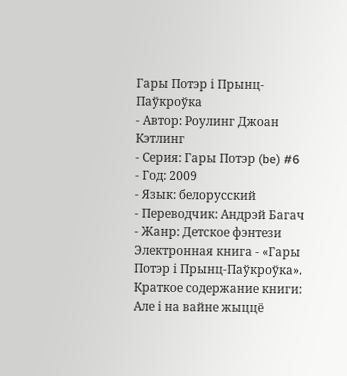Гары Потэр і Прынц-Паўкроўка
- Автор: Роулинг Джоан Кэтлинг
- Серия: Гары Потэр (be) #6
- Год: 2009
- Язык: белорусский
- Переводчик: Андрэй Багач
- Жанр: Детское фэнтези
Электронная книга - «Гары Потэр і Прынц-Паўкроўка». Краткое содержание книги:
Але і на вайне жыццё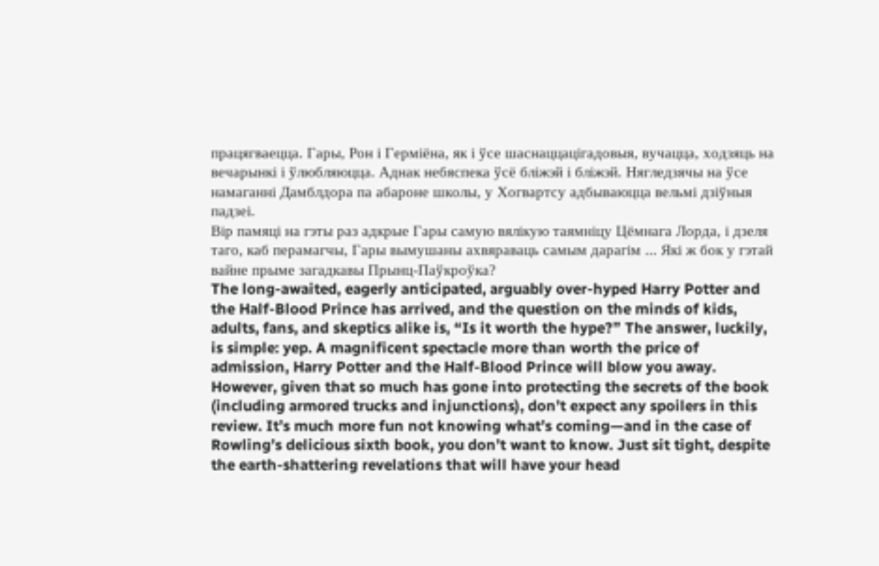працягваецца. Гары, Рон і Герміёна, як і ўсе шаснаццацігадовыя, вучацца, ходзяць на вечарынкі і ўлюбляюцца. Аднак небяспека ўсё бліжэй і бліжэй. Нягледзячы на ўсе намаганні Дамблдора па абароне школы, у Хогвартсу адбываюцца вельмі дзіўныя падзеі.
Вір памяці на гэты раз адкрые Гары самую вялікую таямніцу Цёмнага Лорда, і дзеля таго, каб перамагчы, Гары вымушаны ахвяраваць самым дарагім ... Які ж бок у гэтай вайне прыме загадкавы Прынц-Паўкроўка?
The long-awaited, eagerly anticipated, arguably over-hyped Harry Potter and the Half-Blood Prince has arrived, and the question on the minds of kids, adults, fans, and skeptics alike is, “Is it worth the hype?” The answer, luckily, is simple: yep. A magnificent spectacle more than worth the price of admission, Harry Potter and the Half-Blood Prince will blow you away. However, given that so much has gone into protecting the secrets of the book (including armored trucks and injunctions), don’t expect any spoilers in this review. It’s much more fun not knowing what’s coming—and in the case of Rowling’s delicious sixth book, you don’t want to know. Just sit tight, despite the earth-shattering revelations that will have your head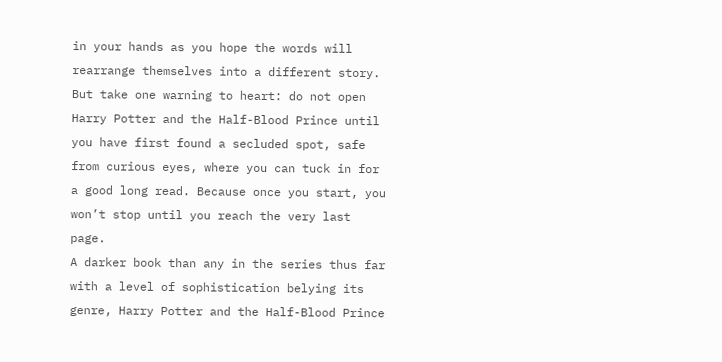in your hands as you hope the words will rearrange themselves into a different story. But take one warning to heart: do not open Harry Potter and the Half-Blood Prince until you have first found a secluded spot, safe from curious eyes, where you can tuck in for a good long read. Because once you start, you won’t stop until you reach the very last page.
A darker book than any in the series thus far with a level of sophistication belying its genre, Harry Potter and the Half-Blood Prince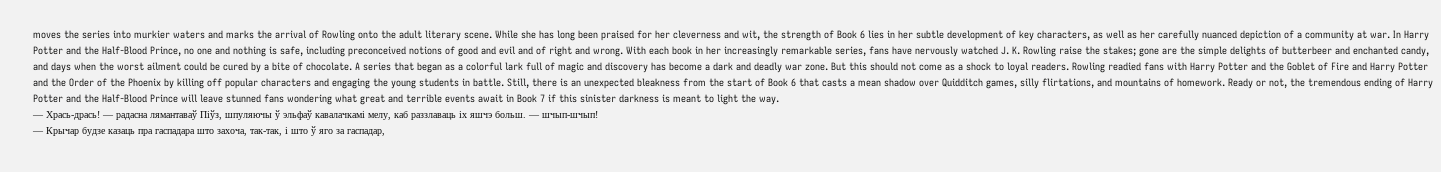moves the series into murkier waters and marks the arrival of Rowling onto the adult literary scene. While she has long been praised for her cleverness and wit, the strength of Book 6 lies in her subtle development of key characters, as well as her carefully nuanced depiction of a community at war. In Harry Potter and the Half-Blood Prince, no one and nothing is safe, including preconceived notions of good and evil and of right and wrong. With each book in her increasingly remarkable series, fans have nervously watched J. K. Rowling raise the stakes; gone are the simple delights of butterbeer and enchanted candy, and days when the worst ailment could be cured by a bite of chocolate. A series that began as a colorful lark full of magic and discovery has become a dark and deadly war zone. But this should not come as a shock to loyal readers. Rowling readied fans with Harry Potter and the Goblet of Fire and Harry Potter and the Order of the Phoenix by killing off popular characters and engaging the young students in battle. Still, there is an unexpected bleakness from the start of Book 6 that casts a mean shadow over Quidditch games, silly flirtations, and mountains of homework. Ready or not, the tremendous ending of Harry Potter and the Half-Blood Prince will leave stunned fans wondering what great and terrible events await in Book 7 if this sinister darkness is meant to light the way.
— Хрась-дрась! — радасна лямантаваў Піўз, шпуляючы ў эльфаў кавалачкамі мелу, каб раззлаваць іх яшчэ больш. — шчып-шчып!
— Крычар будзе казаць пра гаспадара што захоча, так-так, і што ў яго за гаспадар,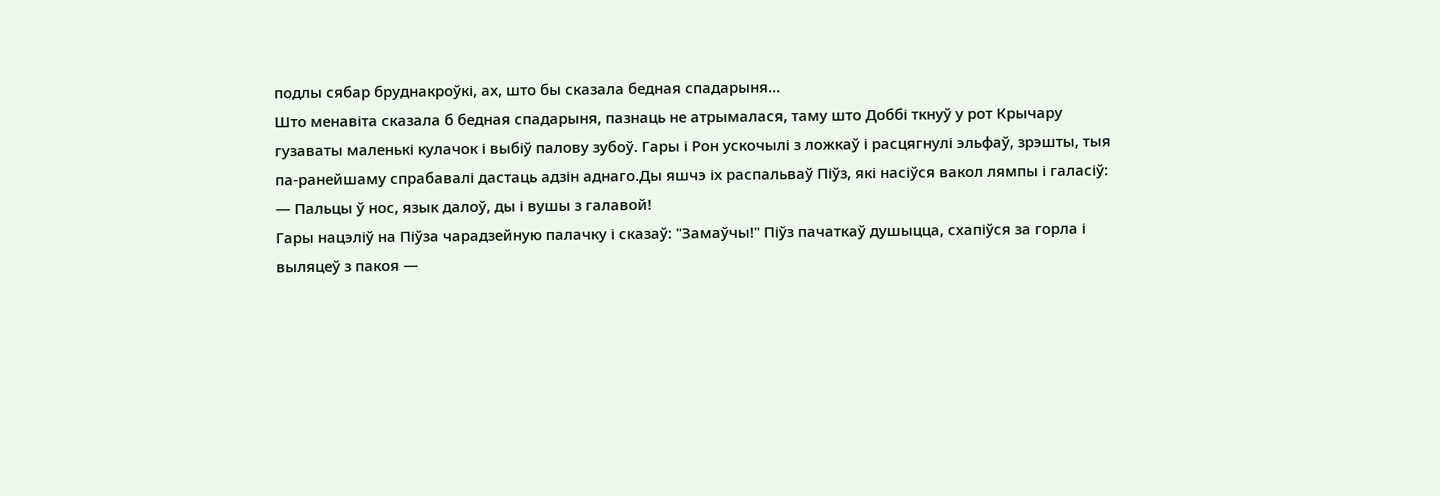подлы сябар бруднакроўкі, ах, што бы сказала бедная спадарыня…
Што менавіта сказала б бедная спадарыня, пазнаць не атрымалася, таму што Доббі ткнуў у рот Крычару гузаваты маленькі кулачок і выбіў палову зубоў. Гары і Рон ускочылі з ложкаў і расцягнулі эльфаў, зрэшты, тыя па-ранейшаму спрабавалі дастаць адзін аднаго.Ды яшчэ іх распальваў Піўз, які насіўся вакол лямпы і галасіў:
— Пальцы ў нос, язык далоў, ды і вушы з галавой!
Гары нацэліў на Піўза чарадзейную палачку і сказаў: "Замаўчы!" Піўз пачаткаў душыцца, схапіўся за горла і выляцеў з пакоя —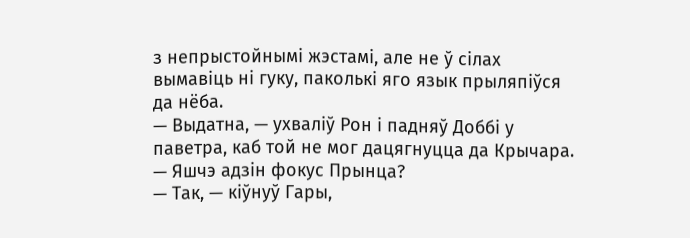з непрыстойнымі жэстамі, але не ў сілах вымавіць ні гуку, паколькі яго язык прыляпіўся да нёба.
— Выдатна, — ухваліў Рон і падняў Доббі у паветра, каб той не мог дацягнуцца да Крычара. — Яшчэ адзін фокус Прынца?
— Так, — кіўнуў Гары,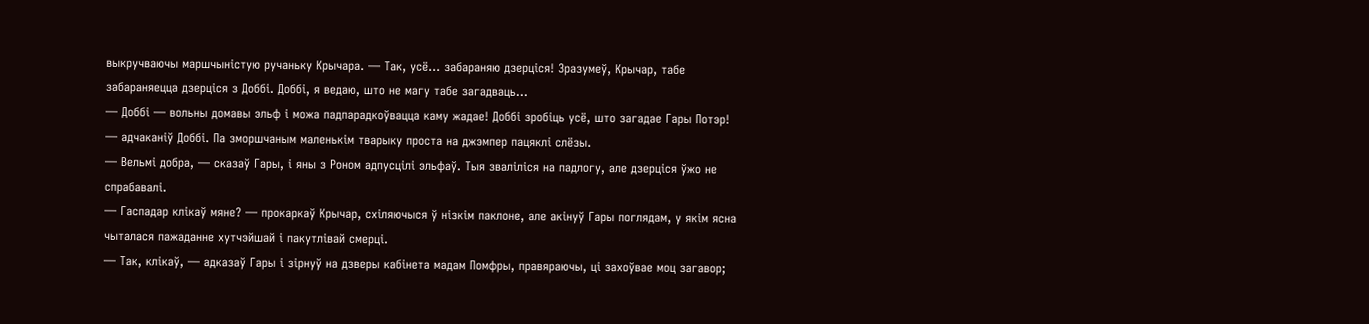выкручваючы маршчыністую ручаньку Крычара. — Так, усё… забараняю дзерціся! Зразумеў, Крычар, табе забараняецца дзерціся з Доббі. Доббі, я ведаю, што не магу табе загадваць…
— Доббі — вольны домавы эльф і можа падпарадкоўвацца каму жадае! Доббі зробіць усё, што загадае Гары Потэр! — адчаканіў Доббі. Па зморшчаным маленькім тварыку проста на джэмпер пацяклі слёзы.
— Вельмі добра, — сказаў Гары, і яны з Роном адпусцілі эльфаў. Тыя зваліліся на падлогу, але дзерціся ўжо не спрабавалі.
— Гаспадар клікаў мяне? — прокаркаў Крычар, схіляючыся ў нізкім паклоне, але акінуў Гары поглядам, у якім ясна чыталася пажаданне хутчэйшай і пакутлівай смерці.
— Так, клікаў, — адказаў Гары і зірнуў на дзверы кабінета мадам Помфры, правяраючы, ці захоўвае моц загавор;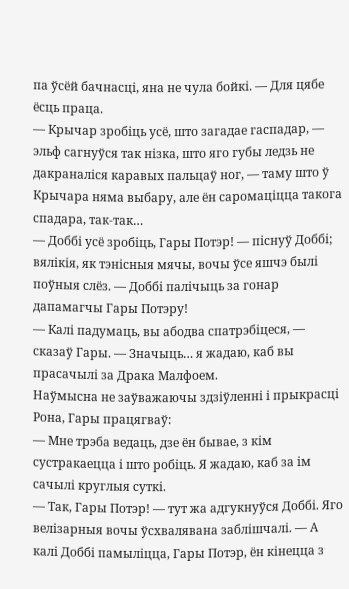па ўсёй бачнасці, яна не чула бойкі. — Для цябе ёсць праца.
— Крычар зробіць усё, што загадае гаспадар, — эльф сагнуўся так нізка, што яго губы ледзь не дакраналіся каравых пальцаў ног, — таму што ў Крычара няма выбару, але ён саромаціцца такога спадара, так-так…
— Доббі усё зробіць, Гары Потэр! — піснуў Доббі; вялікія, як тэнісныя мячы, вочы ўсе яшчэ былі поўныя слёз. — Доббі палічыць за гонар дапамагчы Гары Потэру!
— Калі падумаць, вы абодва спатрэбіцеся, — сказаў Гары. — Значыць… я жадаю, каб вы прасачылі за Драка Малфоем.
Наўмысна не заўважаючы здзіўленні і прыкрасці Рона, Гары працягваў:
— Мне трэба ведаць, дзе ён бывае, з кім сустракаецца і што робіць. Я жадаю, каб за ім сачылі круглыя суткі.
— Так, Гары Потэр! — тут жа адгукнуўся Доббі. Яго велізарныя вочы ўсхвалявана заблішчалі. — А калі Доббі памыліцца, Гары Потэр, ён кінецца з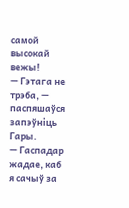самой высокай вежы!
— Гэтага не трэба, — паспяшаўся запэўніць Гары.
— Гаспадар жадае, каб я сачыў за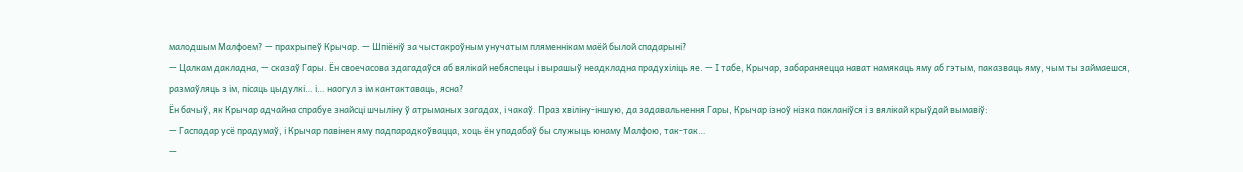малодшым Малфоем? — прахрыпеў Крычар. — Шпіёніў за чыстакроўным унучатым пляменнікам маёй былой спадарыні?
— Цалкам дакладна, — сказаў Гары. Ён своечасова здагадаўся аб вялікай небяспецы і вырашыў неадкладна прадухіліць яе. — І табе, Крычар, забараняецца нават намякаць яму аб гэтым, паказваць яму, чым ты займаешся, размаўляць з ім, пісаць цыдулкі… і… наогул з ім кантактаваць, ясна?
Ён бачыў, як Крычар адчайна спрабуе знайсці шчыліну ў атрыманых загадах, і чакаў. Праз хвіліну-іншую, да задавальнення Гары, Крычар ізноў нізка пакланіўся і з вялікай крыўдай вымавіў:
— Гаспадар усё прадумаў, і Крычар павінен яму падпарадкоўвацца, хоць ён упадабаў бы служыць юнаму Малфою, так-так…
—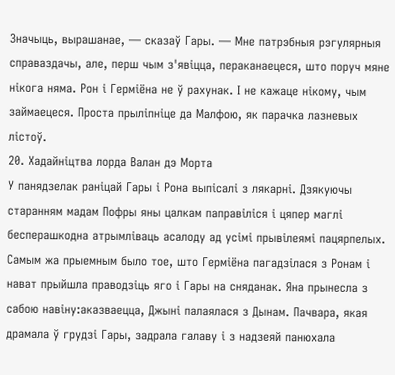Значыць, вырашанае, — сказаў Гары. — Мне патрэбныя рэгулярныя справаздачы, але, перш чым з'явіцца, пераканаецеся, што поруч мяне нікога няма. Рон і Гермiёна не ў рахунак. І не кажаце нікому, чым займаецеся. Проста прыліпніце да Малфою, як парачка лазневых лістоў.
20. Хадайніцтва лорда Валан дэ Морта
У панядзелак раніцай Гары і Рона выпісалі з лякарні. Дзякуючы старанням мадам Пофры яны цалкам паправіліся і цяпер маглі бесперашкодна атрымліваць асалоду ад усімі прывілеямі пацярпелых. Самым жа прыемным было тое, што Герміёна пагадзілася з Ронам і нават прыйшла праводзіць яго і Гары на сняданак. Яна прынесла з сабою навіну:аказваецца, Джыні палаялася з Дынам. Пачвара, якая драмала ў грудзі Гары, задрала галаву і з надзеяй панюхала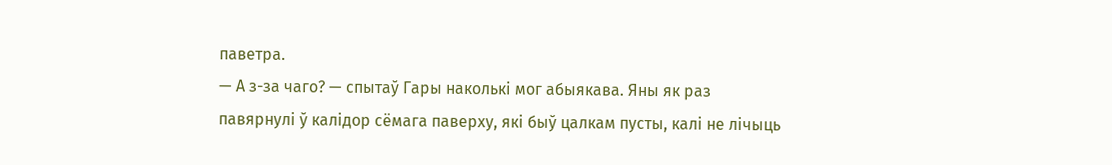паветра.
— А з-за чаго? — спытаў Гары наколькі мог абыякава. Яны як раз павярнулі ў калідор сёмага паверху, які быў цалкам пусты, калі не лічыць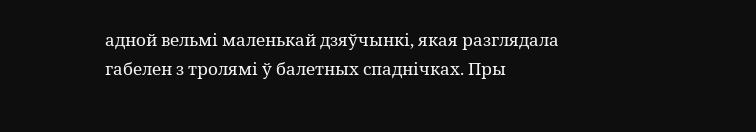адной вельмі маленькай дзяўчынкі, якая разглядала габелен з тролямі ў балетных спаднічках. Пры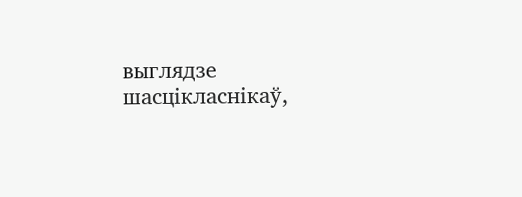выглядзе шасцікласнікаў,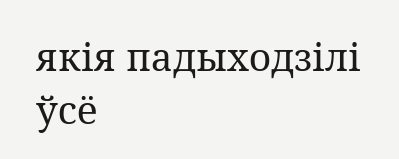якія падыходзілі ўсё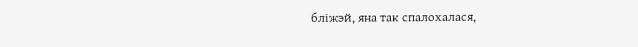бліжэй, яна так спалохалася,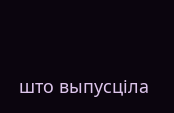што выпусціла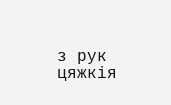з рук цяжкія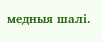медныя шалі.